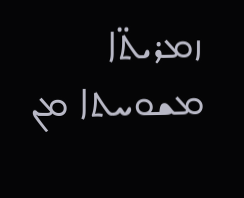ܙܡܪܝܬ̈ܐ
ܡܫܘܚܬܐ ܡܢ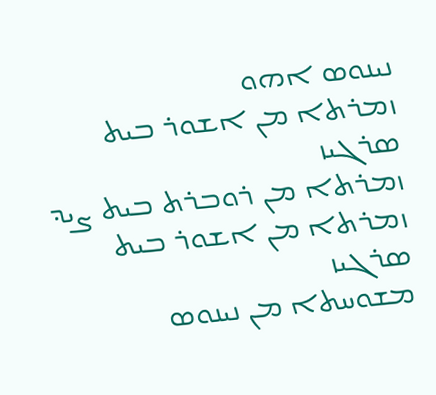ܢܝܢܘܣ ܐܗܘ
ܙܡܪܬܐ ܡܢ ܐܫܘܪ ܒܝܬ ܣܪܓܝܙ
ܙܡܪܬܐ ܡܢ ܪܘܒܪܬ ܒܝܬ ܨܝܕ
ܙܡܪܬܐ ܡܢ ܐܫܘܪ ܒܝܬ ܣܪܓܝܙ
ܡܫܘܚܬܐ ܡܢ ܢܝܢܘܣ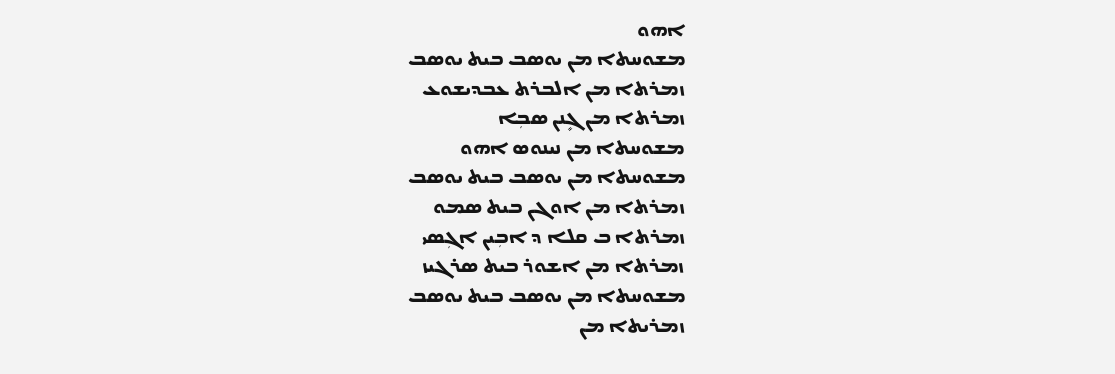ܐܗܘ
ܡܫܘܚܬܐ ܡܢ ܝܘܣܒ ܒܝܬ ܝܘܣܒ
ܙܡܪܬܐ ܡܢ ܐܠܒܪܬ ܥܒܕܝܫܘܥ
ܙܡܪܬܐ ܡܢ ܓܻܢܢ ܣܒܼܐ
ܡܫܘܚܬܐ ܡܢ ܢܝܢܘܣ ܐܗܘ
ܡܫܘܚܬܐ ܡܢ ܝܘܣܒ ܒܝܬ ܝܘܣܒ
ܙܡܪܬܐ ܡܢ ܐܘܓܢ ܒܝܬ ܣܡܘ
ܙܡܪܬܐ ܒ ܩܠܐ ܕ ܐܒܼܝܢ ܐܓܼܣܝ
ܙܡܪܬܐ ܡܢ ܐܫܘܪ ܒܝܬ ܣܪܓܝܙ
ܡܫܘܚܬܐ ܡܢ ܝܘܣܒ ܒܝܬ ܝܘܣܒ
ܙܡܪܝܬܐ ܡܢ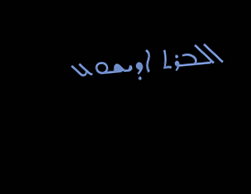ܐܠܒܪܬ ܐܕܝܫܘܥ